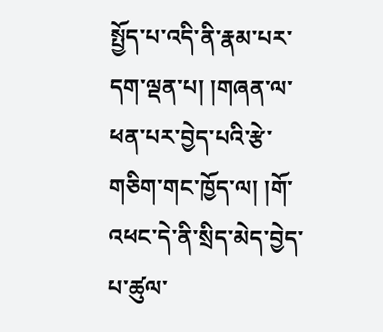སྤྱོད་པ་འདི་ནི་རྣམ་པར་དག་ལྡན་པ། །གཞན་ལ་ཕན་པར་བྱེད་པའི་རྩེ་གཅིག་གང་ཁྱོད་ལ། །གོ་འཕང་དེ་ནི་སྲིད་མེད་བྱེད་པ་ཚུལ་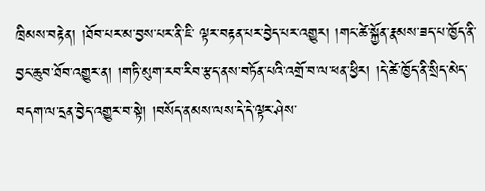ཁྲིམས་བརྟེན། །ཐོབ་པར་མ་བྱས་པར་ནི་ཇི་ ལྟར་བརྟན་པར་བྱེད་པར་འགྱུར། །གང་ཚེ་སྐྱོན་རྣམས་ཟད་པ་ཁྱོད་ནི་བྱང་ཆུབ་ཐོབ་འགྱུར་ན། །གཏི་མུག་རབ་རིབ་རྩད་ནས་བཏོན་པའི་འགྲོ་བ་ལ་ཕན་ཕྱིར། །དེ་ཚེ་ཁྱོད་ནི་སྲིད་མེད་བདག་ལ་དྲན་བྱེད་འགྱུར་བ་སྟེ། །བསོད་ནམས་ལས་དེ་དེ་ལྟར་ཤེས་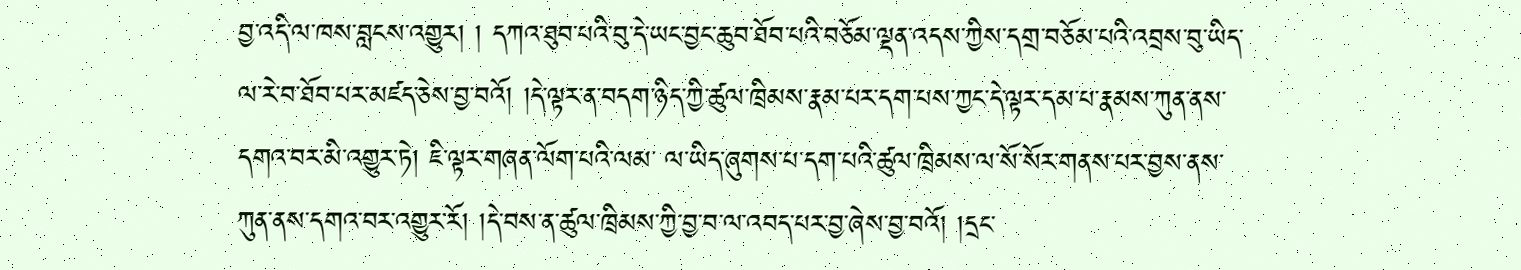བྱ་འདི་ལ་ཁས་བླངས་འགྱུར། ། དཀའ་ཐུབ་པའི་བུ་དེ་ཡང་བྱང་ཆུབ་ཐོབ་པའི་བཅོམ་ལྡན་འདས་ཀྱིས་དགྲ་བཅོམ་པའི་འབྲས་བུ་ཡིད་ལ་རེ་བ་ཐོབ་པར་མཛད་ཅེས་བྱ་བའོ། །དེ་ལྟར་ན་བདག་ཉིད་ཀྱི་ཚུལ་ཁྲིམས་རྣམ་པར་དག་པས་ཀྱང་དེ་ལྟར་དམ་པ་རྣམས་ཀུན་ནས་དགའ་བར་མི་འགྱུར་ཏེ། ཇི་ལྟར་གཞན་ལོག་པའི་ལམ་ ལ་ཡིད་ཞུགས་པ་དག་པའི་ཚུལ་ཁྲིམས་ལ་སོ་སོར་གནས་པར་བྱས་ནས་ཀུན་ནས་དགའ་བར་འགྱུར་རོ། །དེ་བས་ན་ཚུལ་ཁྲིམས་ཀྱི་བྱ་བ་ལ་འབད་པར་བྱ་ཞེས་བྱ་བའོ། །དྲང་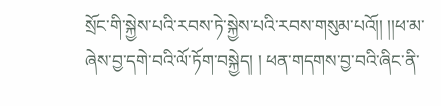སྲོང་གི་སྐྱེས་པའི་རབས་ཏེ་སྐྱེས་པའི་རབས་གསུམ་པའོ།། །།ཕ་མ་ཞེས་བྱ་དགེ་བའི་ལོ་ཏོག་བསྐྱེད། ། ཕན་གདགས་བྱ་བའི་ཞིང་ནི་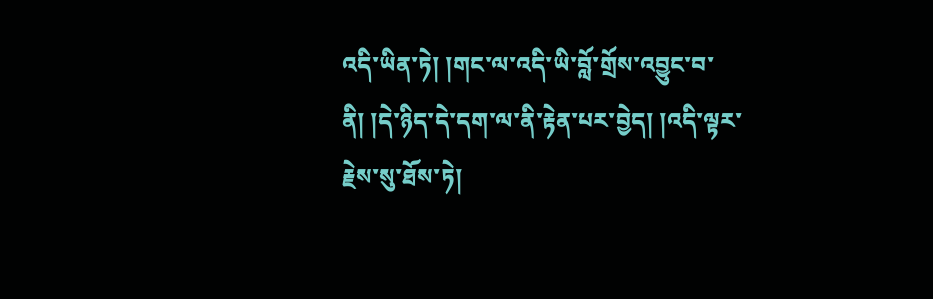འདི་ཡིན་ཏེ། །གང་ལ་འདི་ཡི་བློ་གྲོས་འབྱུང་བ་ནི། །དེ་ཉིད་དེ་དག་ལ་ནི་རྟེན་པར་བྱེད། །འདི་ལྟར་རྗེས་སུ་ཐོས་ཏེ།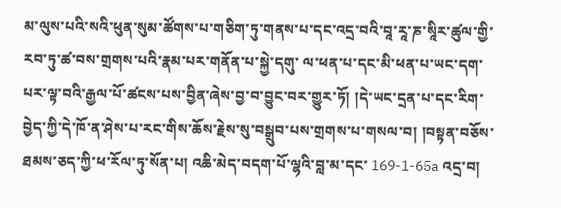མ་ལུས་པའི་སའི་ཕུན་སུམ་ཚོགས་པ་གཅིག་ཏུ་གནས་པ་དང་འདྲ་བའི་བཱ་རཱ་ཎ་སཱིར་ཚུལ་གྱི་རབ་ཏུ་ཚ་བས་གྲགས་པའི་རྣམ་པར་གནོན་པ་སྐྱེ་དགུ་ ལ་ཕན་པ་དང་མི་ཕན་པ་ཡང་དག་པར་ལྟ་བའི་རྒྱལ་པོ་ཚངས་པས་བྱིན་ཞེས་བྱ་བ་བྱུང་བར་གྱུར་ཏོ། །དེ་ཡང་དྲན་པ་དང་རིག་བྱེད་ཀྱི་དེ་ཁོ་ན་ཤེས་པ་རང་གིས་ཆོས་རྗེས་སུ་བསྒྲུབ་པས་གྲགས་པ་གསལ་བ། །བསྟན་བཅོས་ཐམས་ཅད་ཀྱི་ཕ་རོལ་ཏུ་སོན་པ། འཆི་མེད་བདག་པོ་ལྷའི་བླ་མ་དང་ 169-1-65a འདྲ་བ།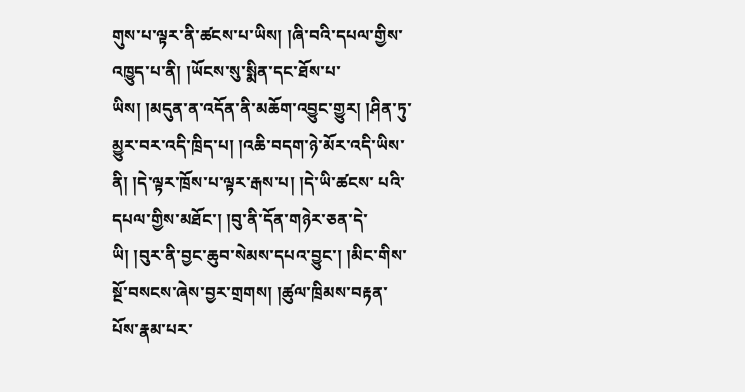གུས་པ་ལྟར་ནི་ཚངས་པ་ཡིས། །ཞི་བའི་དཔལ་གྱིས་འཁྱུད་པ་ནི། །ཡོངས་སུ་སྨིན་དང་ཐོས་པ་ཡིས། །མདུན་ན་འདོན་ནི་མཆོག་འབྱུང་གྱུར། །ཤིན་ཏུ་མྱུར་བར་འདི་ཁྲིད་པ། །འཆི་བདག་ཉེ་མོར་འདི་ཡིས་ནི། །དེ་ལྟར་ཁྲོས་པ་ལྟར་རྒས་པ། །དེ་ཡི་ཚངས་ པའི་དཔལ་གྱིས་མཐོང་། །བུ་ནི་དོན་གཉེར་ཅན་དེ་ཡི། །བུར་ནི་བྱང་ཆུབ་སེམས་དཔའ་བྱུང་། །མིང་གིས་སྔོ་བསངས་ཞེས་བྱར་གྲགས། །ཚུལ་ཁྲིམས་བརྟན་པོས་རྣམ་པར་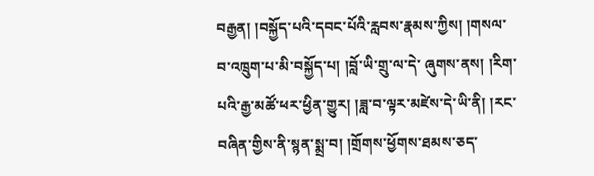བརྒྱན། །བསྐྱོད་པའི་དབང་པོའི་རླབས་རྣམས་ཀྱིས། །གསལ་བ་འཁྲུག་པ་མི་བསྐྱོད་པ། །བློ་ཡི་གྲུ་ལ་དེ་ ཞུགས་ནས། །རིག་པའི་རྒྱ་མཚོ་ཕར་ཕྱིན་གྱུར། །ཟླ་བ་ལྟར་མཛེས་དེ་ཡི་ནི། །རང་བཞིན་གྱིས་ནི་སྙན་སྨྲ་བ། །གྲོགས་ཕྱོགས་ཐམས་ཅད་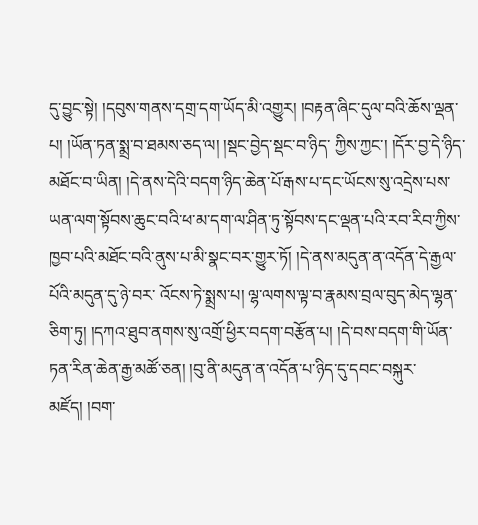དུ་བྱུང་སྟེ། །དབུས་གནས་དགྲ་དག་ཡོད་མི་འགྱུར། །བརྟན་ཞིང་དུལ་བའི་ཆོས་ལྡན་པ། །ཡོན་ཏན་སྨྲ་བ་ཐམས་ཅད་ལ། །སྡང་བྱེད་སྡང་བ་ཉིད་ ཀྱིས་ཀྱང་། །དོར་བྱ་དེ་ཉིད་མཐོང་བ་ཡིན། །དེ་ནས་དེའི་བདག་ཉིད་ཆེན་པོ་རྒས་པ་དང་ཡོངས་སུ་འདྲེས་པས་ཡན་ལག་སྟོབས་ཆུང་བའི་ཕ་མ་དག་ལ་ཤིན་ཏུ་སྟོབས་དང་ལྡན་པའི་རབ་རིབ་ཀྱིས་ཁྱབ་པའི་མཐོང་བའི་ནུས་པ་མི་སྣང་བར་གྱུར་ཏོ། །དེ་ནས་མདུན་ན་འདོན་དེ་རྒྱལ་པོའི་མདུན་དུ་ཉེ་བར་ འོངས་ཏེ་སྨྲས་པ། ལྷ་ལགས་ལྟ་བ་རྣམས་བྲལ་བུད་མེད་ལྷན་ཅིག་ཏུ། །དཀའ་ཐུབ་ནགས་སུ་འགྲོ་ཕྱིར་བདག་བརྩོན་པ། །དེ་བས་བདག་གི་ཡོན་ཏན་རིན་ཆེན་རྒྱ་མཚོ་ཅན། །བུ་ནི་མདུན་ན་འདོན་པ་ཉིད་དུ་དབང་བསྐུར་མཛོད། །བག་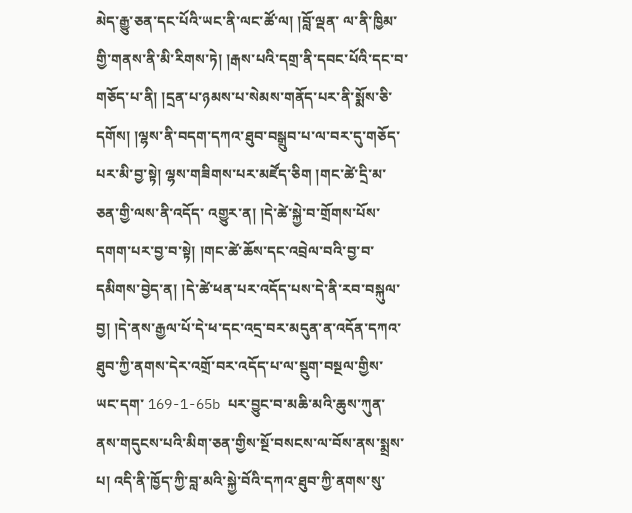མེད་རྒྱུ་ཅན་དང་པོའི་ཡང་ནི་ལང་ཚོ་ལ། །བློ་ལྡན་ ལ་ནི་ཁྱིམ་གྱི་གནས་ནི་མི་རིགས་ཏེ། །རྒས་པའི་དགྲ་ནི་དབང་པོའི་དང་བ་གཅོད་པ་ནི། །དྲན་པ་ཉམས་པ་སེམས་གནོད་པར་ནི་སྨོས་ཅི་དགོས། །ལྷས་ནི་བདག་དཀའ་ཐུབ་བསྒྲུབ་པ་ལ་བར་དུ་གཅོད་པར་མི་བྱ་སྟེ། ལྷས་གཟིགས་པར་མཛོད་ཅིག །གང་ཚེ་དྲི་མ་ཅན་གྱི་ལས་ནི་འདོད་ འགྱུར་ན། །དེ་ཚེ་སྐྱེ་བ་གྲོགས་པོས་དགག་པར་བྱ་བ་སྟེ། །གང་ཚེ་ཆོས་དང་འབྲེལ་བའི་བྱ་བ་དམིགས་བྱེད་ན། །དེ་ཚེ་ཕན་པར་འདོད་པས་དེ་ནི་རབ་བསྐུལ་བྱ། །དེ་ནས་རྒྱལ་པོ་དེ་ཕ་དང་འདྲ་བར་མདུན་ན་འདོན་དཀའ་ཐུབ་ཀྱི་ནགས་དེར་འགྲོ་བར་འདོད་པ་ལ་སྡུག་བསྔལ་གྱིས་ཡང་དག་ 169-1-65b པར་བྱུང་བ་མཆི་མའི་ཆུས་ཀུན་ནས་གདུངས་པའི་མིག་ཅན་གྱིས་སྔོ་བསངས་ལ་བོས་ནས་སྨྲས་པ། འདི་ནི་ཁྱོད་ཀྱི་བླ་མའི་སྐྱེ་བོའི་དཀའ་ཐུབ་ཀྱི་ནགས་སུ་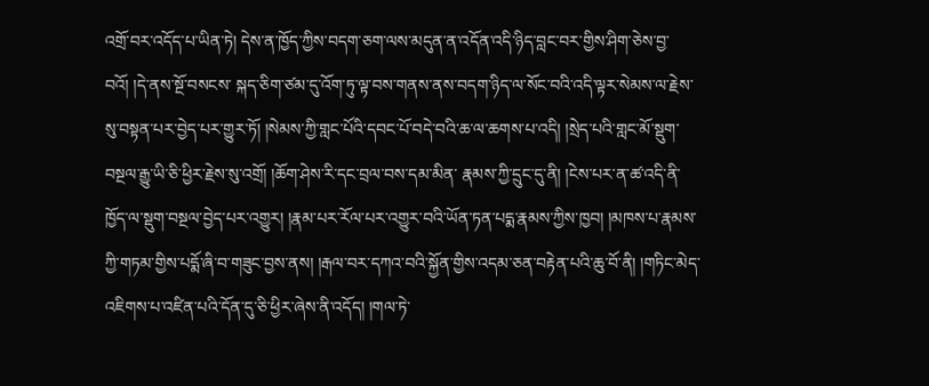འགྲོ་བར་འདོད་པ་ཡིན་ཏེ། དེས་ན་ཁྱོད་ཀྱིས་བདག་ཅག་ལས་མདུན་ན་འདོན་འདི་ཉིད་བླང་བར་གྱིས་ཤིག་ཅེས་བྱ་བའོ། །དེ་ནས་སྔོ་བསངས་ སྐད་ཅིག་ཙམ་དུ་འོག་ཏུ་ལྟ་བས་གནས་ནས་བདག་ཉིད་ལ་སོང་བའི་འདི་ལྟར་སེམས་ལ་རྗེས་སུ་བསྟན་པར་བྱེད་པར་གྱུར་ཏོ། །སེམས་ཀྱི་གླང་པོའི་དབང་པོ་བདེ་བའི་ཆ་ལ་ཆགས་པ་འདི། །སྲེད་པའི་གླང་མོ་སྡུག་བསྔལ་རྒྱུ་ཡི་ཅི་ཕྱིར་རྗེས་སུ་འགྲོ། །ཆོག་ཤེས་རི་དང་བྲལ་བས་དམ་མིན་ རྣམས་ཀྱི་དྲུང་དུ་ནི། །ངེས་པར་ན་ཚ་འདི་ནི་ཁྱོད་ལ་སྡུག་བསྔལ་བྱེད་པར་འགྱུར། །རྣམ་པར་རོལ་པར་འགྱུར་བའི་ཡོན་ཏན་པདྨ་རྣམས་ཀྱིས་ཁྱབ། །མཁས་པ་རྣམས་ཀྱི་གཏམ་གྱིས་པདྨོ་ཞི་བ་གཟུང་བྱས་ནས། །རྒལ་བར་དཀའ་བའི་སྐྱོན་གྱིས་འདམ་ཅན་བརྟེན་པའི་ཆུ་བོ་ནི། །གཏིང་མེད་ འཇིགས་པ་འཛིན་པའི་དོན་དུ་ཅི་ཕྱིར་ཞེས་ནི་འདོད། །གལ་ཏེ་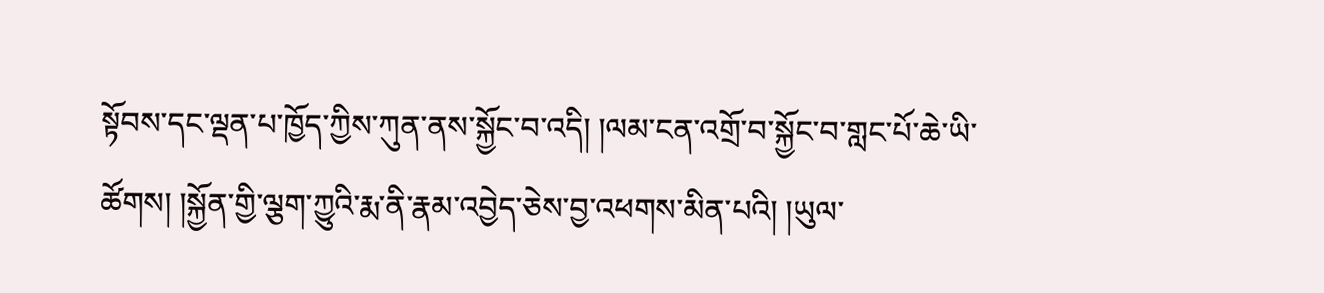སྟོབས་དང་ལྡན་པ་ཁྱོད་ཀྱིས་ཀུན་ནས་སྐྱོང་བ་འདི། །ལམ་ངན་འགྲོ་བ་སྐྱོང་བ་གླང་པོ་ཆེ་ཡི་ཚོགས། །སྐྱོན་གྱི་ལྕག་ཀྱུའི་རྨ་ནི་རྣམ་འབྱེད་ཅེས་བྱ་འཕགས་མིན་པའི། །ཡུལ་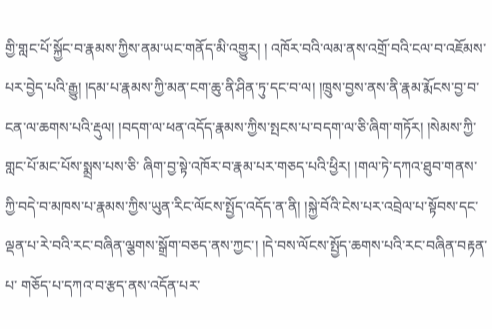གྱི་གླང་པོ་སྐྱོང་བ་རྣམས་ཀྱིས་ནམ་ཡང་གནོད་མི་འགྱུར། ། འཁོར་བའི་ལམ་ནས་འགྲོ་བའི་ངལ་བ་འཇོམས་པར་བྱེད་པའི་རྒྱུ། །དམ་པ་རྣམས་ཀྱི་མན་ངག་ཆུ་ནི་ཤིན་ཏུ་དང་བ་ལ། །ཁྲུས་བྱས་ནས་ནི་རྣམ་རྨོངས་བྱ་བ་ངན་ལ་ཆགས་པའི་རྡུལ། །བདག་ལ་ཕན་འདོད་རྣམས་ཀྱིས་སྤངས་པ་བདག་ལ་ཅི་ཞིག་གཏོར། །སེམས་ཀྱི་གླང་པོ་མང་པོས་སྨྲས་པས་ཅི་ ཞིག་བྱ་སྟེ་འཁོར་བ་རྣམ་པར་གཅད་པའི་ཕྱིར། །གལ་ཏེ་དཀའ་ཐུབ་གནས་ཀྱི་བདེ་བ་མཁས་པ་རྣམས་ཀྱིས་ཡུན་རིང་ལོངས་སྤྱོད་འདོད་ན་ནི། །སྐྱེ་བོའི་ངེས་པར་འབྲེལ་པ་སྟོབས་དང་ལྡན་པ་རེ་བའི་རང་བཞིན་ལྕགས་སྒྲོག་བཅད་ནས་ཀྱང་། །དེ་བས་ལོངས་སྤྱོད་ཆགས་པའི་རང་བཞིན་བརྟན་པ་ གཅོད་པ་དཀའ་བ་རྩད་ནས་འདོན་པར་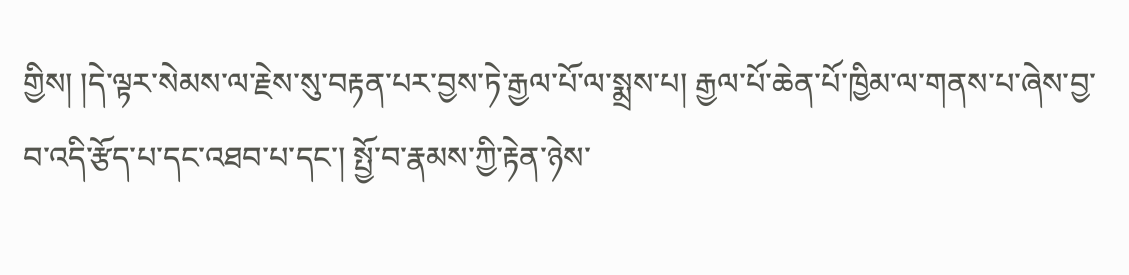གྱིས། །དེ་ལྟར་སེམས་ལ་རྗེས་སུ་བརྟན་པར་བྱས་ཏེ་རྒྱལ་པོ་ལ་སྨྲས་པ། རྒྱལ་པོ་ཆེན་པོ་ཁྱིམ་ལ་གནས་པ་ཞེས་བྱ་བ་འདི་རྩོད་པ་དང་འཐབ་པ་དང་། སྤྱོ་བ་རྣམས་ཀྱི་རྟེན་ཉེས་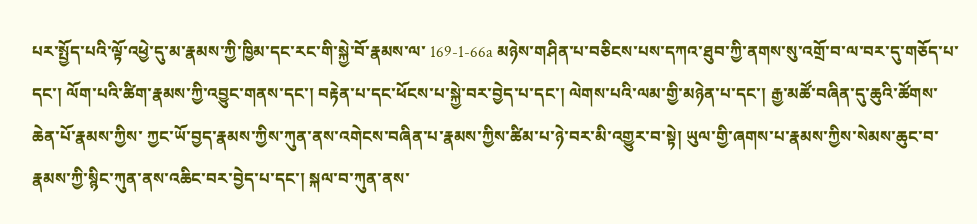པར་སྤྱོད་པའི་ལྟོ་འཕྱེ་དུ་མ་རྣམས་ཀྱི་ཁྱིམ་དང་རང་གི་སྐྱེ་བོ་རྣམས་ལ་ 169-1-66a མཉེས་གཤིན་པ་བཅིངས་པས་དཀའ་ཐུབ་ཀྱི་ནགས་སུ་འགྲོ་བ་ལ་བར་དུ་གཅོད་པ་དང་། ལོག་པའི་ཚིག་རྣམས་ཀྱི་འབྱུང་གནས་དང་། བརྟེན་པ་དང་ཕོངས་པ་སྐྱེ་བར་བྱེད་པ་དང་། ལེགས་པའི་ལམ་གྱི་མཉེན་པ་དང་། རྒྱ་མཚོ་བཞིན་དུ་ཆུའི་ཚོགས་ཆེན་པོ་རྣམས་ཀྱིས་ ཀྱང་ཡོ་བྱད་རྣམས་ཀྱིས་ཀུན་ནས་འགེངས་བཞིན་པ་རྣམས་ཀྱིས་ཚིམ་པ་ཉེ་བར་མི་འགྱུར་བ་སྟེ། ཡུལ་གྱི་ཞགས་པ་རྣམས་ཀྱིས་སེམས་ཆུང་བ་རྣམས་ཀྱི་སྙིང་ཀུན་ནས་འཆིང་བར་བྱེད་པ་དང་། སྐལ་བ་ཀུན་ནས་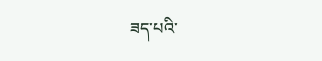ཟད་པའི་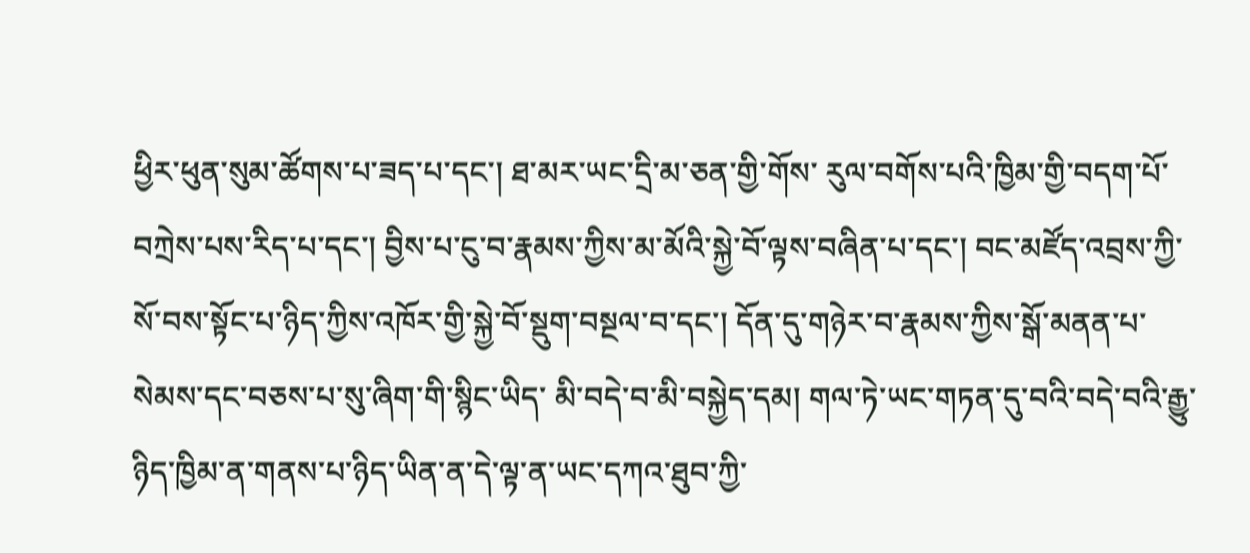ཕྱིར་ཕུན་སུམ་ཚོགས་པ་ཟད་པ་དང་། ཐ་མར་ཡང་དྲི་མ་ཅན་གྱི་གོས་ རུལ་བགོས་པའི་ཁྱིམ་གྱི་བདག་པོ་བཀྲེས་པས་རིད་པ་དང་། བྱིས་པ་ངུ་བ་རྣམས་ཀྱིས་མ་མོའི་སྐྱེ་བོ་ལྟས་བཞིན་པ་དང་། བང་མཛོད་འབྲས་ཀྱི་སོ་བས་སྟོང་པ་ཉིད་ཀྱིས་འཁོར་གྱི་སྐྱེ་བོ་སྡུག་བསྔལ་བ་དང་། དོན་དུ་གཉེར་བ་རྣམས་ཀྱིས་སྒོ་མནན་པ་སེམས་དང་བཅས་པ་སུ་ཞིག་གི་སྙིང་ཡིད་ མི་བདེ་བ་མི་བསྐྱེད་དམ། གལ་ཏེ་ཡང་གཏན་དུ་བའི་བདེ་བའི་རྒྱུ་ཉིད་ཁྱིམ་ན་གནས་པ་ཉིད་ཡིན་ན་དེ་ལྟ་ན་ཡང་དཀའ་ཐུབ་ཀྱི་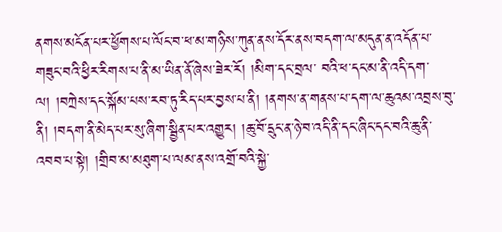ནགས་མངོན་པར་ཕྱོགས་པ་ལོང་བ་ཕ་མ་གཉིས་ཀུན་ནས་དོར་ནས་བདག་ལ་མདུན་ན་འདོན་པ་གཟུང་བའི་ཕྱིར་རིགས་པ་ནི་མ་ཡིན་ནོ་ཞེས་ཟེར་རོ། །མིག་དང་བྲལ་ བའི་ཕ་དང་མ་ནི་འདི་དག་ལ། །བཀྲེས་དང་སྐོམ་པས་རབ་ཏུ་རིད་པར་བྱས་པ་ནི། །ནགས་ན་གནས་པ་དག་ལ་ཆུའམ་འབྲས་བུ་ནི། །བདག་ནི་མེད་པར་སུ་ཞིག་སྦྱིན་པར་འགྱུར། །ཆུ་བོ་དྲུང་ན་ཉེ་བ་འདི་ནི་དང་ཞིང་དང་བའི་ཆུ་ནི་འབབ་པ་སྟེ། །གྲིབ་མ་མཐུག་པ་ལམ་ནས་འགྲོ་བའི་སྐྱེ་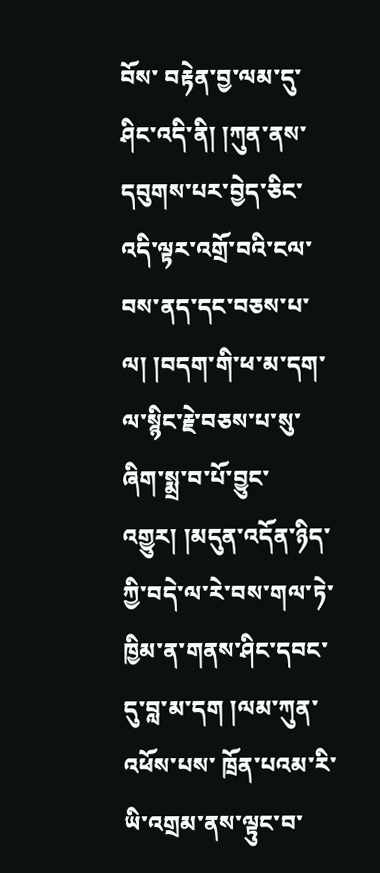བོས་ བརྟེན་བྱ་ལམ་དུ་ཤིང་འདི་ནི། །ཀུན་ནས་དབུགས་པར་བྱེད་ཅིང་འདི་ལྟར་འགྲོ་བའི་ངལ་བས་ནད་དང་བཅས་པ་ལ། །བདག་གི་ཕ་མ་དག་ལ་སྙིང་རྗེ་བཅས་པ་སུ་ཞིག་སྨྲ་བ་པོ་བྱུང་འགྱུར། །མདུན་འདོན་ཉིད་ཀྱི་བདེ་ལ་རེ་བས་གལ་ཏེ་ཁྱིམ་ན་གནས་ཤིང་དབང་དུ་བླ་མ་དག །ལམ་ཀུན་འཕོས་པས་ ཁྲོན་པའམ་རི་ཡི་འགྲམ་ནས་ལྟུང་བ་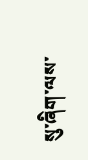སུ་ཞིག་ལས་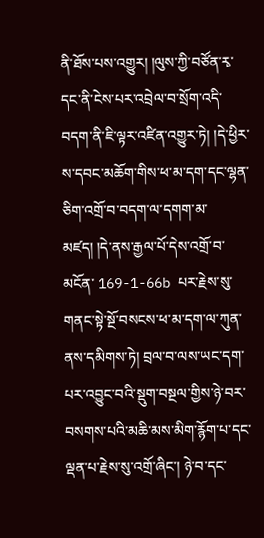ནི་ཐོས་པས་འགྱུར། །ལུས་ཀྱི་བཙོན་རྭ་དང་ནི་ངེས་པར་འབྲེལ་བ་སྲོག་འདི་བདག་ནི་ཇི་ལྟར་འཛིན་འགྱུར་ཏེ། །དེ་ཕྱིར་ས་དབང་མཆོག་གིས་ཕ་མ་དག་དང་ལྷན་ཅིག་འགྲོ་བ་བདག་ལ་དགག་མ་མཛད། །དེ་ནས་རྒྱལ་པོ་དེས་འགྲོ་བ་མངོན་ 169-1-66b པར་རྗེས་སུ་གནང་སྟེ་སྔོ་བསངས་ཕ་མ་དག་ལ་ཀུན་ནས་དམིགས་ཏེ། བྲལ་བ་ལས་ཡང་དག་པར་འབྱུང་བའི་སྡུག་བསྔལ་གྱིས་ཉེ་བར་བསགས་པའི་མཆི་མས་མིག་རྙོག་པ་དང་ལྡན་པ་རྗེས་སུ་འགྲོ་ཞིང་། ཉེ་བ་དང་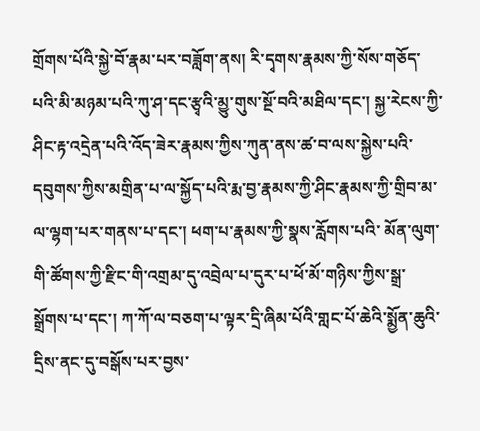གྲོགས་པོའི་སྐྱེ་བོ་རྣམ་པར་བཟློག་ནས། རི་དྭགས་རྣམས་ཀྱི་སོས་གཅོད་ པའི་མི་མཉམ་པའི་ཀུ་ཤ་དང་རྩྭའི་མྱུ་གུས་སྔོ་བའི་མཐིལ་དང་། སྐྱ་རེངས་ཀྱི་ཤིང་རྟ་འདྲེན་པའི་འོད་ཟེར་རྣམས་ཀྱིས་ཀུན་ནས་ཚ་བ་ལས་སྐྱེས་པའི་དབུགས་ཀྱིས་མགྲིན་པ་ལ་སྐྱོད་པའི་རྨ་བྱ་རྣམས་ཀྱི་ཤིང་རྣམས་ཀྱི་གྲིབ་མ་ལ་ལྷག་པར་གནས་པ་དང་། ཕག་པ་རྣམས་ཀྱི་སྣས་རློགས་པའི་ མོན་ལུག་གི་ཚོགས་ཀྱི་རྫིང་གི་འགྲམ་དུ་འབྲེལ་པ་དུར་པ་ཕོ་མོ་གཉིས་ཀྱིས་སྒྲ་སྒྲོགས་པ་དང་། ཀ་ཀོ་ལ་བཅག་པ་ལྟར་དྲི་ཞིམ་པོའི་གླང་པོ་ཆེའི་སྨྱོན་ཆུའི་དྲིས་ནང་དུ་བསྒོས་པར་བྱས་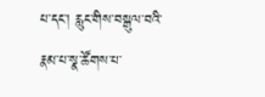པ་དང་། རླུང་གིས་བསྒུལ་བའི་རྣམ་པ་སྣ་ཚོགས་པ་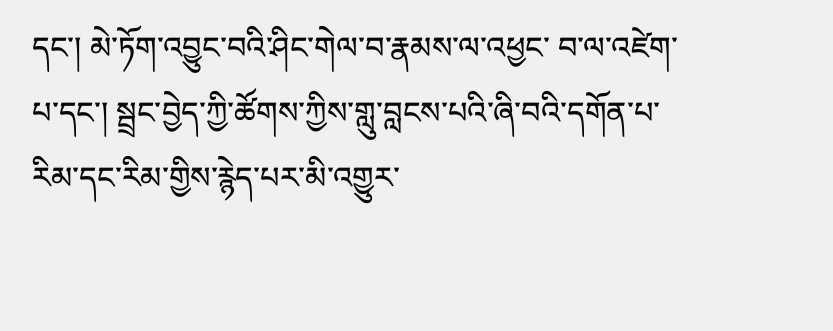དང་། མེ་ཏོག་འབྱུང་བའི་ཤིང་གེལ་བ་རྣམས་ལ་འཕྱང་ བ་ལ་འཛེག་པ་དང་། སྦྲང་བྱེད་ཀྱི་ཚོགས་ཀྱིས་གླུ་བླངས་པའི་ཞི་བའི་དགོན་པ་རིམ་དང་རིམ་གྱིས་རྙེད་པར་མི་འགྱུར་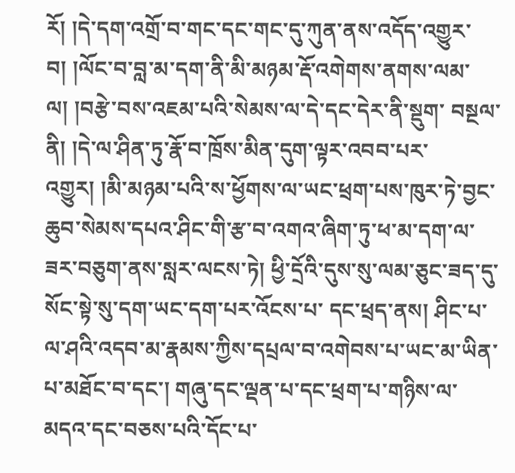རོ། །དེ་དག་འགྲོ་བ་གང་དང་གང་དུ་ཀུན་ནས་འདོད་འགྱུར་བ། །ལོང་བ་བླ་མ་དག་ནི་མི་མཉམ་རྡོ་འགེགས་ནགས་ལམ་ལ། །བརྩེ་བས་འཇམ་པའི་སེམས་ལ་དེ་དང་དེར་ནི་སྡུག་ བསྔལ་ནི། །དེ་ལ་ཤིན་ཏུ་རྣོ་བ་ཁྲོས་མིན་དུག་ལྟར་འབབ་པར་འགྱུར། །མི་མཉམ་པའི་ས་ཕྱོགས་ལ་ཡང་ཕྲག་པས་ཁུར་ཏེ་བྱང་ཆུབ་སེམས་དཔའ་ཤིང་གི་རྩ་བ་འགའ་ཞིག་ཏུ་ཕ་མ་དག་ལ་ཟར་བཅུག་ནས་སླར་ལངས་ཏེ། ཕྱི་དྲོའི་དུས་སུ་ལམ་ཅུང་ཟད་དུ་སོང་སྟེ་སུ་དག་ཡང་དག་པར་འོངས་པ་ དང་ཕྲད་ནས། ཤིང་པ་ལ་ཤའི་འདབ་མ་རྣམས་ཀྱིས་དཔྲལ་བ་འགེབས་པ་ཡང་མ་ཡིན་པ་མཐོང་བ་དང་། གཞུ་དང་ལྡན་པ་དང་ཕྲག་པ་གཉིས་ལ་མདའ་དང་བཅས་པའི་དོང་པ་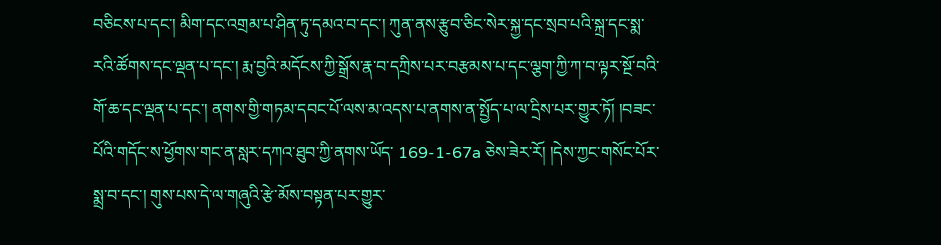བཅིངས་པ་དང་། མིག་དང་འགྲམ་པ་ཤིན་ཏུ་དམའ་བ་དང་། ཀུན་ནས་རྩུབ་ཅིང་སེར་སྐྱ་དང་སྲབ་པའི་སྐྲ་དང་སྨ་ རའི་ཚོགས་དང་ལྡན་པ་དང་། རྨ་བྱའི་མདོངས་ཀྱི་སྒྲོས་རྣ་བ་དཀྲིས་པར་བརྩམས་པ་དང་ལྕག་ཀྱི་ཀ་བ་ལྟར་སྔོ་བའི་གོ་ཆ་དང་ལྡན་པ་དང་། ནགས་གྱི་གཏམ་དབང་པོ་ལས་མ་འདས་པ་ནགས་ན་སྤྱོད་པ་ལ་དྲིས་པར་གྱུར་ཏོ། །བཟང་པོའི་གདོང་ས་ཕྱོགས་གང་ན་སླར་དཀའ་ཐུབ་ཀྱི་ནགས་ཡོད་ 169-1-67a ཅེས་ཟེར་རོ། །དེས་ཀྱང་གསོང་པོར་སྨྲ་བ་དང་། གུས་པས་དེ་ལ་གཞུའི་རྩེ་མོས་བསྟན་པར་གྱུར་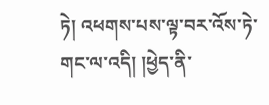ཏེ། འཕགས་པས་ལྟ་བར་འོས་ཏེ་གང་ལ་འདི། །ཕྱེད་ནི་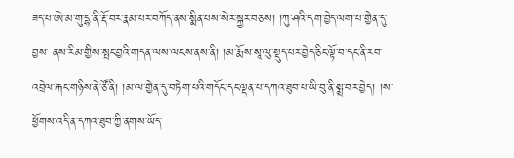ཟད་པ་ཨེ་མ་གུ་དྷ་ནི་རྡོ་བར་རྣམ་པར་བཀོད་ནས་སྨིན་པས་སེར་སྐྱར་བཅས། །ཀུ་ཤའི་དག་བྱེད་ལག་པ་གྱེན་དུ་བྱས་ ནས་རིམ་གྱིས་སྤང་བྱའི་གདན་ལས་ལངས་ནས་ནི། །མ་རྨོས་སཱ་ལུ་སྡུད་པར་བྱེད་ཅིང་ལྟོ་བ་དང་ནི་རབ་འབྲེལ་རྐང་གཉིས་ནེ་ཙོ་ནི། །མ་ལ་གྱེན་དུ་བཏེག་པའི་གདོང་དང་ལྡན་པ་དཀའ་ཐུབ་པ་ཡི་བུ་ནི་སྨྲ་བར་བྱེད། །ས་ཕྱོགས་འདི་ན་དཀའ་ཐུབ་ཀྱི་ནགས་ཡོད་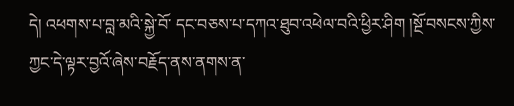དེ། འཕགས་པ་བླ་མའི་སྐྱེ་བོ་ དང་བཅས་པ་དཀའ་ཐུབ་འཕེལ་བའི་ཕྱིར་ཤིག །སྔོ་བསངས་ཀྱིས་ཀྱང་དེ་ལྟར་བྱའོ་ཞེས་བརྗོད་ནས་ནགས་ན་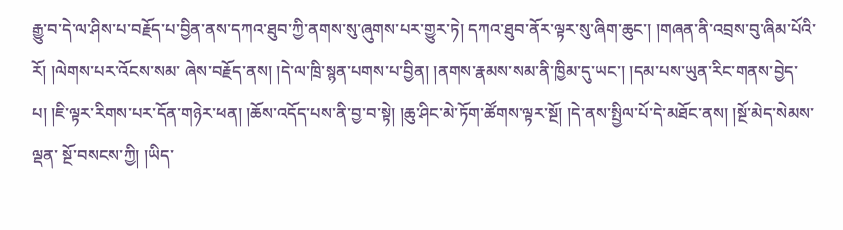རྒྱུ་བ་དེ་ལ་ཤིས་པ་བརྗོད་པ་བྱིན་ནས་དཀའ་ཐུབ་ཀྱི་ནགས་སུ་ཞུགས་པར་གྱུར་ཏེ། དཀའ་ཐུབ་ནོར་ལྟར་སུ་ཞིག་ཆུང་། །གཞན་ནི་འབྲས་བུ་ཞིམ་པོའི་རོ། །ལེགས་པར་འོངས་སམ་ ཞེས་བརྗོད་ནས། །དེ་ལ་ཁྲི་སྙན་པགས་པ་བྱིན། །ནགས་རྣམས་སམ་ནི་ཁྱིམ་དུ་ཡང་། །དམ་པས་ཡུན་རིང་གནས་བྱེད་པ། །ཇི་ལྟར་རིགས་པར་དོན་གཉེར་ཕན། །ཆོས་འདོད་པས་ནི་བྱ་བ་སྟེ། །ཆུ་ཤིང་མེ་ཏོག་ཚོགས་ལྟར་སྔོ། །དེ་ནས་སྤྱིལ་པོ་དེ་མཐོང་ནས། །སྔོ་མེད་སེམས་ལྡན་ སྔོ་བསངས་ཀྱི། །ཡིད་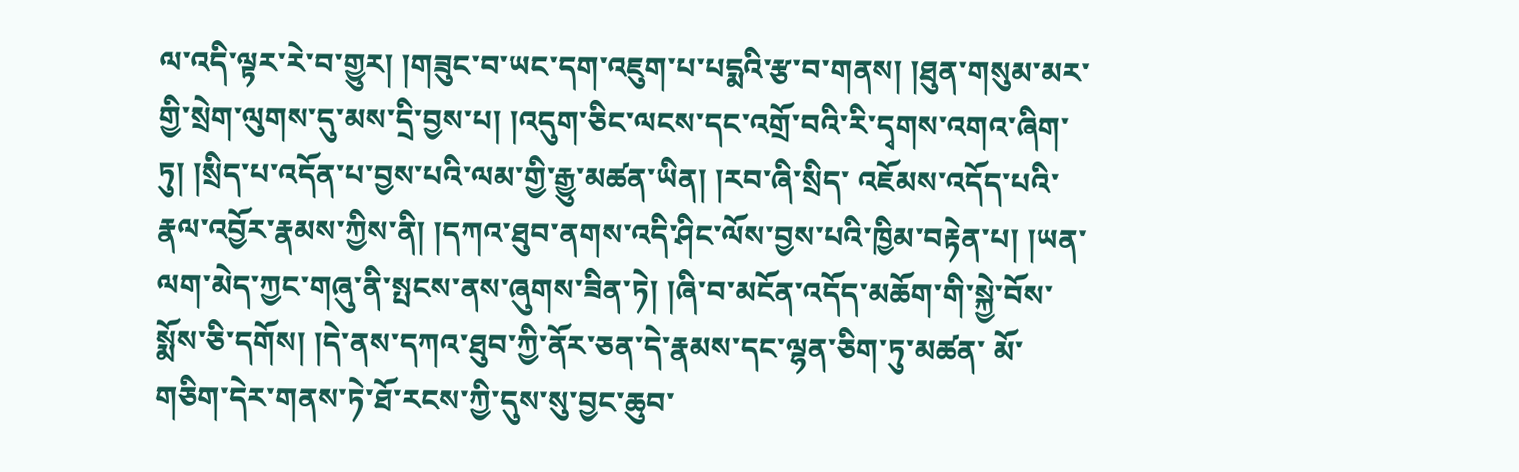ལ་འདི་ལྟར་རེ་བ་གྱུར། །གཟུང་བ་ཡང་དག་འཇུག་པ་པདྨའི་རྩ་བ་གནས། །ཐུན་གསུམ་མར་གྱི་སྲེག་ལུགས་དུ་མས་དྲི་བྱས་པ། །འདུག་ཅིང་ལངས་དང་འགྲོ་བའི་རི་དྭགས་འགའ་ཞིག་ཏུ། །སྲིད་པ་འདོན་པ་བྱས་པའི་ལམ་གྱི་རྒྱུ་མཚན་ཡིན། །རབ་ཞི་སྲིད་ འཇོམས་འདོད་པའི་རྣལ་འབྱོར་རྣམས་ཀྱིས་ནི། །དཀའ་ཐུབ་ནགས་འདི་ཤིང་ལོས་བྱས་པའི་ཁྱིམ་བརྟེན་པ། །ཡན་ལག་མེད་ཀྱང་གཞུ་ནི་སྤངས་ནས་ཞུགས་ཟིན་ཏེ། །ཞི་བ་མངོན་འདོད་མཆོག་གི་སྐྱེ་བོས་སྨོས་ཅི་དགོས། །དེ་ནས་དཀའ་ཐུབ་ཀྱི་ནོར་ཅན་དེ་རྣམས་དང་ལྷན་ཅིག་ཏུ་མཚན་ མོ་གཅིག་དེར་གནས་ཏེ་ཐོ་རངས་ཀྱི་དུས་སུ་བྱང་ཆུབ་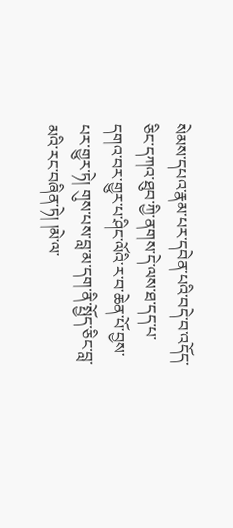སེམས་དཔའ་རྣམ་པར་དབེན་པའི་བདེ་བ་འདོད་ཅིང་དཀའ་ཐུབ་ཀྱི་ནགས་དེ་ལས་ཐ་དད་པ་དགའ་བར་གྱུར་པ་ཤིང་ལོའི་ར་བ་ཆེན་པོ་བྱས་པར་གྱུར་ཏེ། གུས་པས་བླ་མ་དག་ནི་སྤྱོད་ཅིང་བླ་མའི་རང་བཞིན་ཏེ། །མེ་ལ་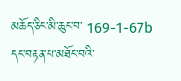མཆོད་ཅིང་མི་ཆུང་བ་ 169-1-67b དང་བརྟན་པ་མཐོང་བའི་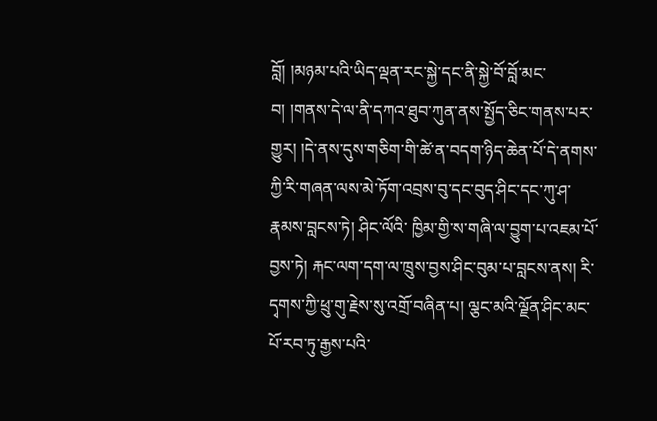བློ། །མཉམ་པའི་ཡིད་ལྡན་རང་སྐྱེ་དང་ནི་སྐྱེ་བོ་བློ་མང་བ། །གནས་དེ་ལ་ནི་དཀའ་ཐུབ་ཀུན་ནས་སྤྱོད་ཅིང་གནས་པར་གྱུར། །དེ་ནས་དུས་གཅིག་གི་ཚེ་ན་བདག་ཉིད་ཆེན་པོ་དེ་ནགས་ཀྱི་རི་གཞན་ལས་མེ་ཏོག་འབྲས་བུ་དང་བུད་ཤིང་དང་ཀུ་ཤ་རྣམས་བླངས་ཏེ། ཤིང་ལོའི་ ཁྱིམ་གྱི་ས་གཞི་ལ་བྱུག་པ་འཇམ་པོ་བྱས་ཏེ། རྐང་ལག་དག་ལ་ཁྲུས་བྱས་ཤིང་བུམ་པ་བླངས་ནས། རི་དྭགས་ཀྱི་ཕྲུ་གུ་རྗེས་སུ་འགྲོ་བཞིན་པ། ལྕང་མའི་ལྗོན་ཤིང་མང་པོ་རབ་ཏུ་རྒྱས་པའི་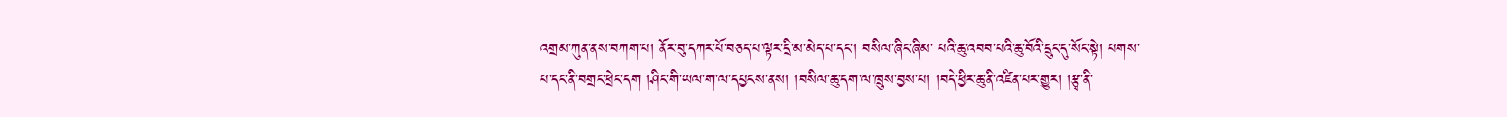འགྲམ་ཀུན་ནས་བཀག་པ། ནོར་བུ་དཀར་པོ་བཅད་པ་ལྟར་དྲི་མ་མེད་པ་དང་། བསིལ་ཞིང་ཞིམ་ པའི་ཆུ་འབབ་པའི་ཆུ་བོའི་དྲུང་དུ་སོང་སྟེ། པགས་པ་དང་ནི་བགྲང་ཕྲེང་དག །ཤིང་གི་ཡལ་ག་ལ་དཔྱངས་ནས། །བསིལ་ཆུ་དག་ལ་ཁྲུས་བྱས་པ། །བདེ་ཕྱིར་ཆུ་ནི་འཛིན་པར་གྱུར། །རྩྭ་ནི་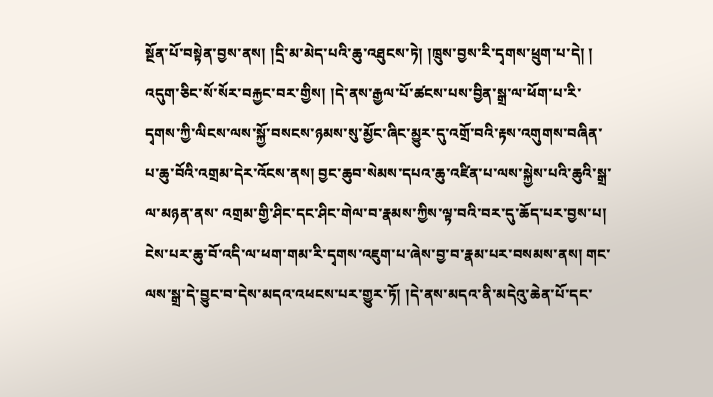སྔོན་པོ་བསྟེན་བྱས་ནས། །དྲི་མ་མེད་པའི་ཆུ་འཐུངས་ཏེ། །ཁྲུས་བྱས་རི་དྭགས་ཕྲུག་པ་དེ། ། འདུག་ཅིང་སོ་སོར་བརྐྱང་བར་གྱིས། །དེ་ནས་རྒྱལ་པོ་ཚངས་པས་བྱིན་སྒྲ་ལ་ཕོག་པ་རི་དྭགས་ཀྱི་ལིངས་ལས་སྐྱོ་བསངས་ཉམས་སུ་མྱོང་ཞིང་མྱུར་དུ་འགྲོ་བའི་རྟས་འགུགས་བཞིན་པ་ཆུ་བོའི་འགྲམ་དེར་འོངས་ནས། བྱང་ཆུབ་སེམས་དཔའ་ཆུ་འཛིན་པ་ལས་སྐྱེས་པའི་ཆུའི་སྒྲ་ལ་མཉན་ནས་ འགྲམ་གྱི་ཤིང་དང་ཤིང་གེལ་བ་རྣམས་ཀྱིས་ལྟ་བའི་བར་དུ་ཆོད་པར་བྱས་པ། ངེས་པར་ཆུ་བོ་འདི་ལ་ཕག་གམ་རི་དྭགས་འཇུག་པ་ཞེས་བྱ་བ་རྣམ་པར་བསམས་ནས། གང་ལས་སྒྲ་དེ་བྱུང་བ་དེས་མདའ་འཕངས་པར་གྱུར་ཏོ། །དེ་ནས་མདའ་ནི་མདེའུ་ཆེན་པོ་དང་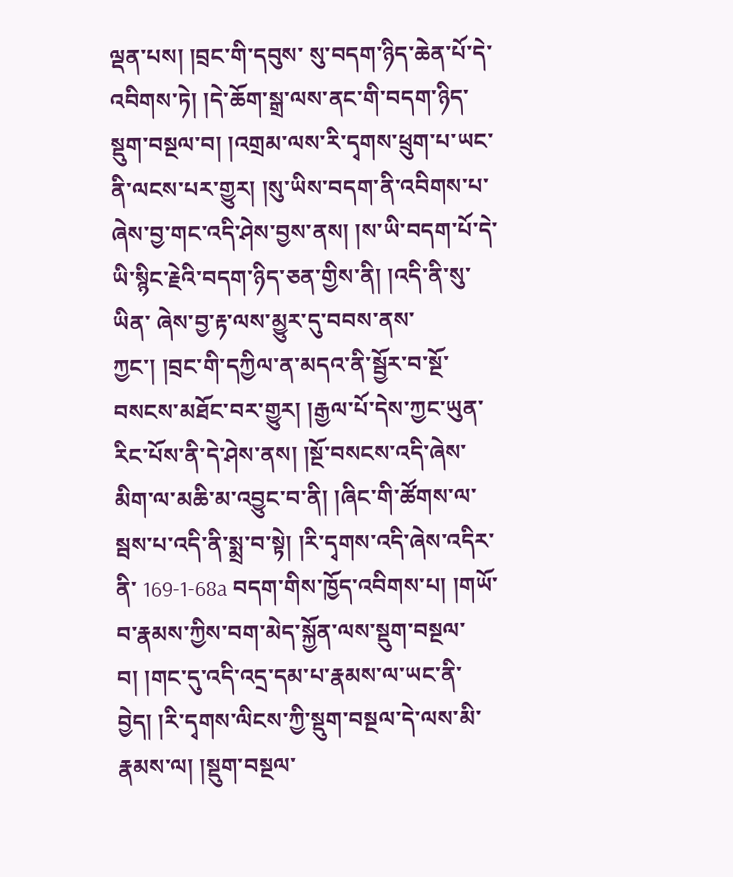ལྡན་པས། །བྲང་གི་དབུས་ སུ་བདག་ཉིད་ཆེན་པོ་དེ་འབིགས་ཏེ། །དེ་ཆོག་སྒྲ་ལས་ནང་གི་བདག་ཉིད་སྡུག་བསྔལ་བ། །འགྲམ་ལས་རི་དྭགས་ཕྲུག་པ་ཡང་ནི་ལངས་པར་གྱུར། །སུ་ཡིས་བདག་ནི་འབིགས་པ་ཞེས་བྱ་གང་འདི་ཤེས་བྱས་ནས། །ས་ཡི་བདག་པོ་དེ་ཡི་སྙིང་རྗེའི་བདག་ཉིད་ཅན་གྱིས་ནི། །འདི་ནི་སུ་ཡིན་ ཞེས་བྱ་རྟ་ལས་མྱུར་དུ་བབས་ནས་ཀྱང་། །བྲང་གི་དཀྱིལ་ན་མདའ་ནི་སྦྱོར་བ་སྔོ་བསངས་མཐོང་བར་གྱུར། །རྒྱལ་པོ་དེས་ཀྱང་ཡུན་རིང་པོས་ནི་དེ་ཤེས་ནས། །སྔོ་བསངས་འདི་ཞེས་མིག་ལ་མཆི་མ་འབྱུང་བ་ནི། །ཞིང་གི་ཚོགས་ལ་སྦས་པ་འདི་ནི་སྨྲ་བ་སྟེ། །རི་དྭགས་འདི་ཞེས་འདིར་ནི་ 169-1-68a བདག་གིས་ཁྱོད་འབིགས་པ། །གཡོ་བ་རྣམས་ཀྱིས་བག་མེད་སྐྱོན་ལས་སྡུག་བསྔལ་བ། །གང་དུ་འདི་འདྲ་དམ་པ་རྣམས་ལ་ཡང་ནི་བྱེད། །རི་དྭགས་ལིངས་ཀྱི་སྡུག་བསྔལ་དེ་ལས་མི་རྣམས་ལ། །སྡུག་བསྔལ་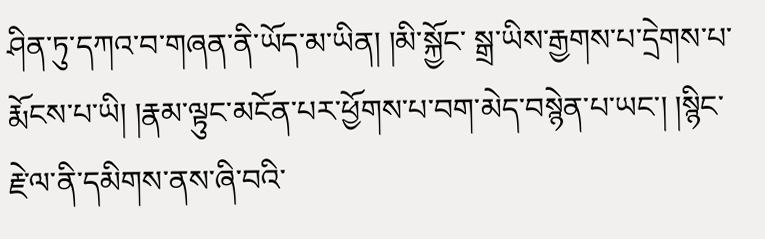ཤིན་ཏུ་དཀའ་བ་གཞན་ནི་ཡོད་མ་ཡིན། །མི་སྐྱོང་ སྒྲ་ཡིས་རྒྱགས་པ་དྲེགས་པ་རྨོངས་པ་ཡི། །རྣམ་ལྟུང་མངོན་པར་ཕྱོགས་པ་བག་མེད་བསྙེན་པ་ཡང་། །སྙིང་རྗེ་ལ་ནི་དམིགས་ནས་ཞི་བའི་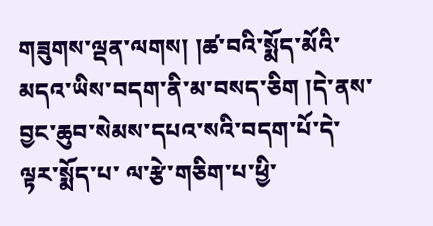གཟུགས་ལྡན་ལགས། །ཚ་བའི་སྨོད་མོའི་མདའ་ཡིས་བདག་ནི་མ་བསད་ཅིག །དེ་ནས་བྱང་ཆུབ་སེམས་དཔའ་སའི་བདག་པོ་དེ་ལྟར་སྨོད་པ་ ལ་རྩེ་གཅིག་པ་ཕྱི་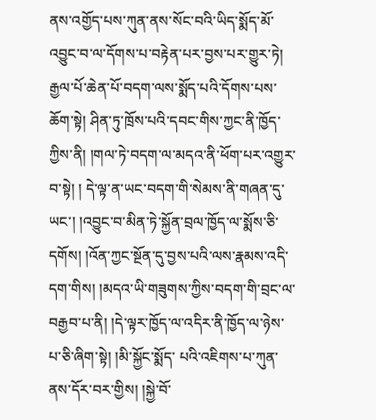ནས་འགྱོད་པས་ཀུན་ནས་སོང་བའི་ཡིད་སྨོད་མོ་འབྱུང་བ་ལ་དོགས་པ་བརྟེན་པར་བྱས་པར་གྱུར་ཏེ། རྒྱལ་པོ་ཆེན་པོ་བདག་ལས་སྨོད་པའི་དོགས་པས་ཆོག་སྟེ། ཤིན་ཏུ་ཁྲོས་པའི་དབང་གིས་ཀྱང་ནི་ཁྱོད་ཀྱིས་ནི། །གལ་ཏེ་བདག་ལ་མདའ་ནི་ཕོག་པར་འགྱུར་བ་སྟེ། ། དེ་ལྟ་ན་ཡང་བདག་གི་སེམས་ནི་གཞན་དུ་ཡང་། །འབྱུང་བ་མིན་ཏེ་སྐྱོན་བྲལ་ཁྱོད་ལ་སྨོས་ཅི་དགོས། །འོན་ཀྱང་སྔོན་དུ་བྱས་པའི་ལས་རྣམས་འདི་དག་གིས། །མདའ་ཡི་གཟུགས་ཀྱིས་བདག་གི་བྲང་ལ་བརྒྱབ་པ་ནི། །དེ་ལྟར་ཁྱོད་ལ་འདིར་ནི་ཁྱོད་ལ་ཉེས་པ་ཅི་ཞིག་སྟེ། །མི་སྐྱོང་སྨོད་ པའི་འཇིགས་པ་ཀུན་ནས་དོར་བར་གྱིས། །སྐྱེ་བོ་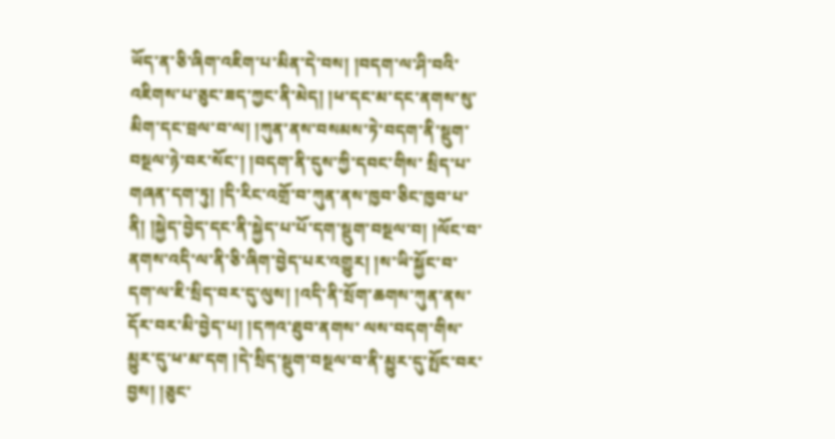ཡོད་ན་ཅི་ཞིག་འཇིག་པ་མིན་དེ་བས། །བདག་ལ་ཤི་བའི་འཇིགས་པ་ཅུང་ཟད་ཀྱང་ནི་མེད། །ཕ་དང་མ་དང་ནགས་སུ་མིག་དང་བྲལ་བ་ལ། །ཀུན་ནས་བསམས་ཏེ་བདག་ནི་སྡུག་བསྔལ་ཉེ་བར་སོང་། །བདག་ནི་དུས་ཀྱི་དབང་གིས་ སྲིད་པ་གཞན་དག་ཏུ། །དི་རིང་འགྲོ་བ་ཀུན་ནས་ཁྱབ་ཅིང་ཁྱབ་པ་ནི། །སྐྱེད་བྱེད་དང་ནི་སྐྱེད་པ་པོ་དག་སྡུག་བསྔལ་བ། །ལོང་བ་ནགས་འདི་ལ་ནི་ཅི་ཞིག་བྱེད་པར་འགྱུར། །ས་ཡི་སྐྱོང་བ་དག་ལ་ཇི་སྲིད་བར་དུ་ལུས། །འདི་ནི་སྲོག་ཆགས་ཀུན་ནས་དོར་བར་མི་བྱེད་པ། །དཀའ་ཐུབ་ནགས་ ལས་བདག་གིས་མྱུར་དུ་ཕ་མ་དག །དེ་སྲིད་སྡུག་བསྔལ་བ་ནི་མྱུར་དུ་སྤོང་བར་བྱས། །ཅུང་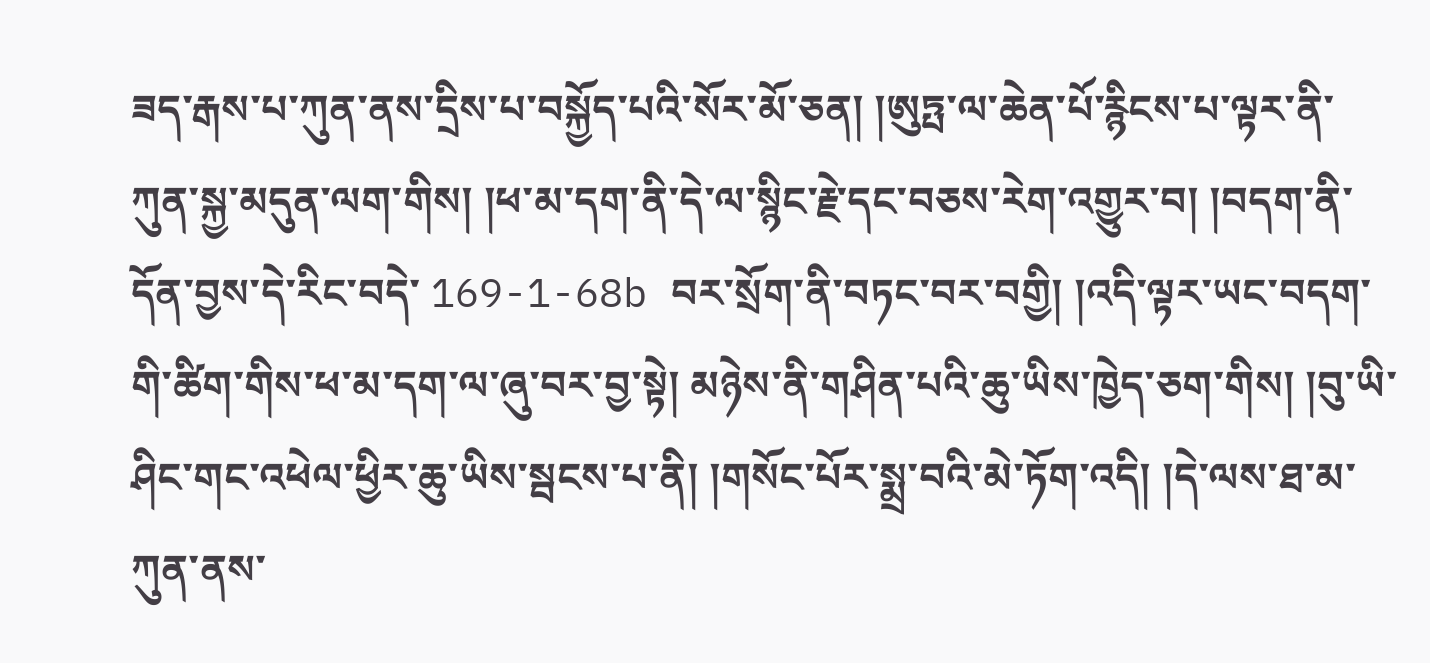ཟད་རྒས་པ་ཀུན་ནས་དྲིས་པ་བསྐྱོད་པའི་སོར་མོ་ཅན། །ཨུཏྤ་ལ་ཆེན་པོ་རྙིངས་པ་ལྟར་ནི་ཀུན་སྐྱ་མདུན་ལག་གིས། །ཕ་མ་དག་ནི་དེ་ལ་སྙིང་རྗེ་དང་བཅས་རེག་འགྱུར་བ། །བདག་ནི་དོན་བྱས་དེ་རིང་བདེ་ 169-1-68b བར་སྲོག་ནི་བཏང་བར་བགྱི། །འདི་ལྟར་ཡང་བདག་གི་ཚིག་གིས་ཕ་མ་དག་ལ་ཞུ་བར་བྱ་སྟེ། མཉེས་ནི་གཤིན་པའི་ཆུ་ཡིས་ཁྱེད་ཅག་གིས། །བུ་ཡི་ཤིང་གང་འཕེལ་ཕྱིར་ཆུ་ཡིས་སྦངས་པ་ནི། །གསོང་པོར་སྨྲ་བའི་མེ་ཏོག་འདི། །དེ་ལས་ཐ་མ་ཀུན་ནས་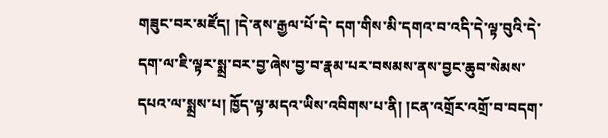གཟུང་བར་མཛོད། །དེ་ནས་རྒྱལ་པོ་དེ་ དག་གིས་མི་དགའ་བ་འདི་དེ་ལྟ་བུའི་དེ་དག་ལ་ཇི་ལྟར་སྨྲ་བར་བྱ་ཞེས་བྱ་བ་རྣམ་པར་བསམས་ནས་བྱང་ཆུབ་སེམས་དཔའ་ལ་སྨྲས་པ། ཁྱོད་ལྟ་མདའ་ཡིས་འབིགས་པ་ནི། །ངན་འགྲོར་འགྲོ་བ་བདག་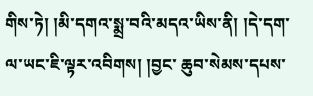གིས་ཏེ། །མི་དགའ་སྨྲ་བའི་མདའ་ཡིས་ནི། །དེ་དག་ལ་ཡང་ཇི་ལྟར་འབིགས། །བྱང་ ཆུབ་སེམས་དཔས་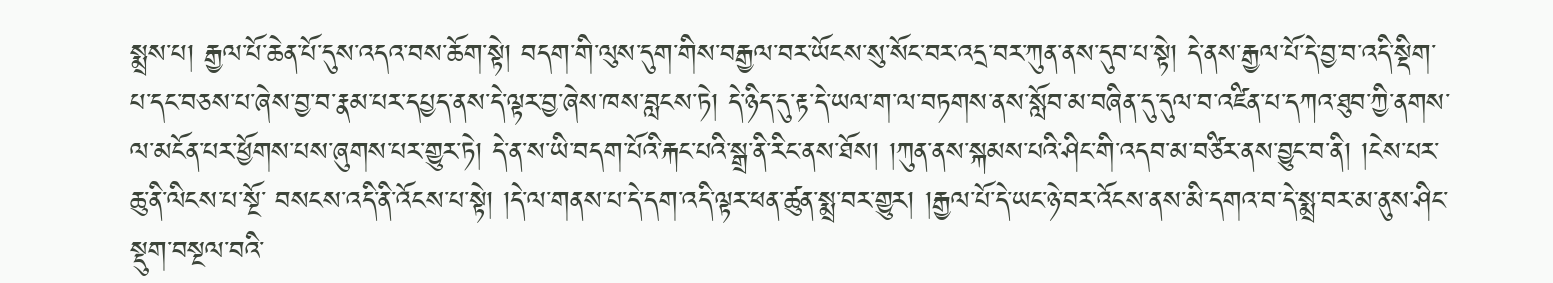སྨྲས་པ། རྒྱལ་པོ་ཆེན་པོ་དུས་འདའ་བས་ཆོག་སྟེ། བདག་གི་ལུས་དུག་གིས་བརྒྱལ་བར་ཡོངས་སུ་སོང་བར་འདྲ་བར་ཀུན་ནས་དུབ་པ་སྟེ། དེ་ནས་རྒྱལ་པོ་དེ་བྱ་བ་འདི་སྡིག་པ་དང་བཅས་པ་ཞེས་བྱ་བ་རྣམ་པར་དཔྱད་ནས་དེ་ལྟར་བྱ་ཞེས་ཁས་བླངས་ཏེ། དེ་ཉིད་དུ་རྟ་དེ་ཡལ་ག་ལ་བཏགས་ནས་སློབ་མ་བཞིན་དུ་དུལ་བ་འཛིན་པ་དཀའ་ཐུབ་ཀྱི་ནགས་ལ་མངོན་པར་ཕྱོགས་པས་ཞུགས་པར་གྱུར་ཏེ། དེ་ན་ས་ཡི་བདག་པོའི་རྐང་པའི་སྒྲ་ནི་རིང་ནས་ཐོས། །ཀུན་ནས་སྐམས་པའི་ཤིང་གི་འདབ་མ་བཙིར་ནས་བྱུང་བ་ནི། །ངེས་པར་ཆུ་ནི་ལིངས་པ་སྔོ་ བསངས་འདི་ནི་འོངས་པ་སྟེ། །དེ་ལ་གནས་པ་དེ་དག་འདི་ལྟར་ཕན་ཚུན་སྨྲ་བར་གྱུར། །རྒྱལ་པོ་དེ་ཡང་ཉེ་བར་འོངས་ནས་མི་དགའ་བ་དེ་སྨྲ་བར་མ་ནུས་ཤིང་སྡུག་བསྔལ་བའི་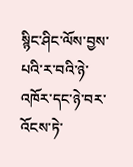སྙིང་ཤིང་ལོས་བྱས་པའི་ར་བའི་ཉེ་འཁོར་དང་ཉེ་བར་འོངས་ཏེ་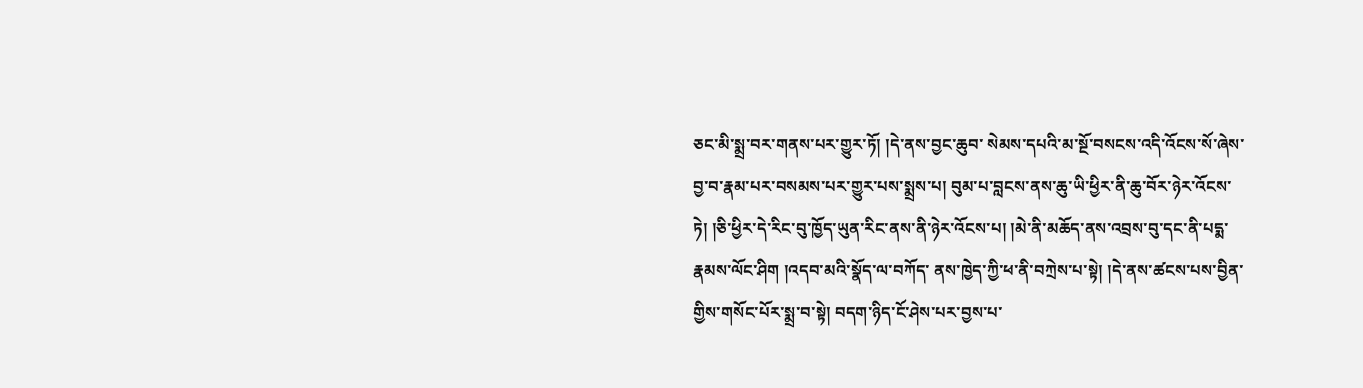ཅང་མི་སྨྲ་བར་གནས་པར་གྱུར་ཏོ། །དེ་ནས་བྱང་ཆུབ་ སེམས་དཔའི་མ་སྔོ་བསངས་འདི་འོངས་སོ་ཞེས་བྱ་བ་རྣམ་པར་བསམས་པར་གྱུར་པས་སྨྲས་པ། བུམ་པ་བླངས་ནས་ཆུ་ཡི་ཕྱིར་ནི་ཆུ་བོར་ཉེར་འོངས་ཏེ། །ཅི་ཕྱིར་དེ་རིང་བུ་ཁྱོད་ཡུན་རིང་ནས་ནི་ཉེར་འོངས་པ། །མེ་ནི་མཆོད་ནས་འབྲས་བུ་དང་ནི་པདྨ་རྣམས་ལོང་ཤིག །འདབ་མའི་སྣོད་ལ་བཀོད་ ནས་ཁྱེད་ཀྱི་ཕ་ནི་བཀྲེས་པ་སྟེ། །དེ་ནས་ཚངས་པས་བྱིན་གྱིས་གསོང་པོར་སྨྲ་བ་སྟེ། བདག་ཉིད་ངོ་ཤེས་པར་བྱས་པ་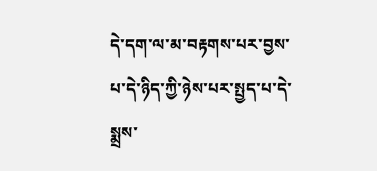དེ་དག་ལ་མ་བརྟགས་པར་བྱས་པ་དེ་ཉིད་ཀྱི་ཉེས་པར་སྤྱད་པ་དེ་སྨྲས་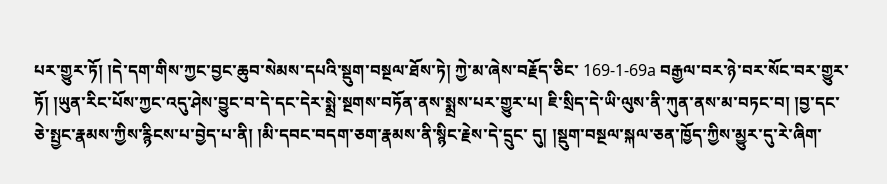པར་གྱུར་ཏོ། །དེ་དག་གིས་ཀྱང་བྱང་ཆུབ་སེམས་དཔའི་སྡུག་བསྔལ་ཐོས་ཏེ། ཀྱེ་མ་ཞེས་བརྗོད་ཅིང་ 169-1-69a བརྒྱལ་བར་ཉེ་བར་སོང་བར་གྱུར་ཏོ། །ཡུན་རིང་པོས་ཀྱང་འདུ་ཤེས་བྱུང་བ་དེ་དང་དེར་སྨྲེ་སྔགས་བཏོན་ནས་སྨྲས་པར་གྱུར་པ། ཇི་སྲིད་དེ་ཡི་ལུས་ནི་ཀུན་ནས་མ་བཏང་བ། །བྱ་དང་ཅེ་སྤྱང་རྣམས་ཀྱིས་རྙིངས་པ་བྱེད་པ་ནི། །མི་དབང་བདག་ཅག་རྣམས་ནི་སྙིང་རྗེས་དེ་དྲུང་ དུ། །སྡུག་བསྔལ་སྐལ་ཅན་ཁྱོད་ཀྱིས་མྱུར་དུ་རེ་ཞིག་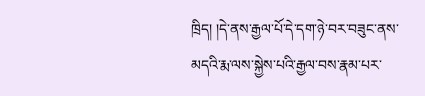ཁྲིད། །དེ་ནས་རྒྱལ་པོ་དེ་དག་ཉེ་བར་བཟུང་ནས་མདའི་རྨ་ལས་སྐྱེས་པའི་རྒྱལ་བས་རྣམ་པར་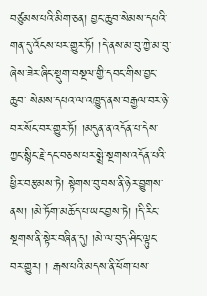བཙུམས་པའི་མིག་ཅན། བྱང་ཆུབ་སེམས་དཔའི་གན་དུ་འོངས་པར་གྱུར་ཏོ། །དེ་ནས་མ་བུ་ཀྱེ་མ་བུ་ཞེས་ཟེར་ཞིང་སྡུག་བསྔལ་གྱི་དབང་གིས་བྱང་ཆུབ་ སེམས་དཔའ་ལ་འཁྱུད་ནས་བརྒྱལ་བར་ཉེ་བར་སོང་བར་གྱུར་ཏོ། །མདུན་ན་འདོན་པ་དེས་ཀྱང་སྙིང་རྗེ་དང་བཅས་པར་སྨྲེ་སྔགས་འདོན་པའི་ཕྱིར་བརྩམས་ཏེ། སྟེགས་བུ་བས་ནི་ཉེར་བྱུགས་ནས། །མེ་ཏོག་མཆོད་པ་ཡང་བྱས་ཏེ། །དི་རིང་སྔགས་ནི་སྟེར་བཞིན་དུ། །མེ་ལ་བུད་ཤིང་ལྟུང་བར་གྱུར། ། རྒས་པའི་མདས་ནི་ཕོག་པས་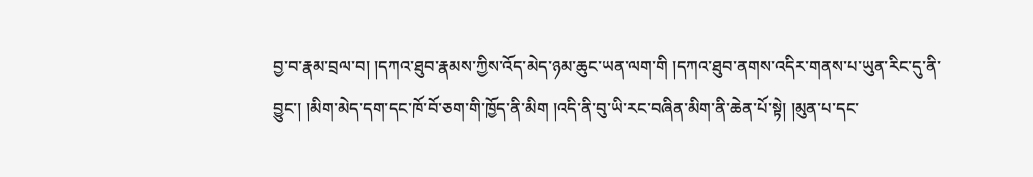བྱ་བ་རྣམ་བྲལ་བ། །དཀའ་ཐུབ་རྣམས་ཀྱིས་འོད་མེད་ཉམ་ཆུང་ཡན་ལག་གི །དཀའ་ཐུབ་ནགས་འདིར་གནས་པ་ཡུན་རིང་དུ་ནི་བྱུང་། །མིག་མེད་དག་དང་ཁོ་བོ་ཅག་གི་ཁྱོད་ནི་མིག །འདི་ནི་བུ་ཡི་རང་བཞིན་མིག་ནི་ཆེན་པོ་སྟེ། །མུན་པ་དང་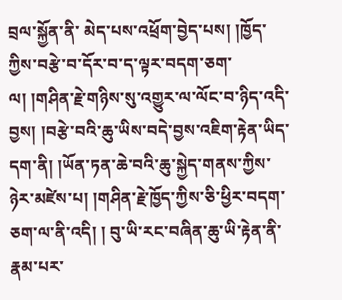བྲལ་སྐྱོན་ནི་ མེད་པས་འཕྲོག་བྱེད་པས། །ཁྱོད་ཀྱིས་བརྩེ་བ་དོར་བ་ད་ལྟར་བདག་ཅག་ལ། །གཤིན་རྗེ་གཉིས་སུ་འགྱུར་ལ་ལོང་བ་ཉིད་འདི་བྱས། །བརྩེ་བའི་ཆུ་ཡིས་བདེ་བྱས་འཇིག་རྟེན་ཡིད་དག་ནི། །ཡོན་ཏན་ཆེ་བའི་ཆུ་སྐྱེད་གནས་ཀྱིས་ཉེར་མཛེས་པ། །གཤིན་རྗེ་ཁྱོད་ཀྱིས་ཅི་ཕྱིར་བདག་ཅག་ལ་ནི་འདི། ། བུ་ཡི་རང་བཞིན་ཆུ་ཡི་རྟེན་ནི་རྣམ་པར་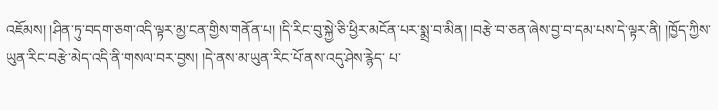འཇོམས། །ཤིན་ཏུ་བདག་ཅག་འདི་ལྟར་མྱ་ངན་གྱིས་གནོན་པ། །དི་རིང་བུ་སྐྱེ་ཅི་ཕྱིར་མངོན་པར་སྨྲ་བ་མིན། །བརྩེ་བ་ཅན་ཞེས་བྱ་བ་དམ་པས་དེ་ལྟར་ནི། །ཁྱོད་ཀྱིས་ཡུན་རིང་བརྩེ་མེད་འདི་ནི་གསལ་བར་བྱས། །དེ་ནས་མ་ཡུན་རིང་པོ་ནས་འདུ་ཤེས་རྙེད་ པ་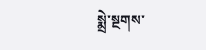སྨྲེ་སྔགས་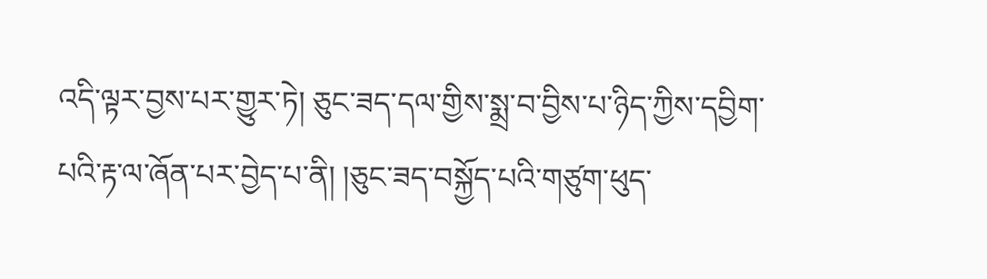འདི་ལྟར་བྱས་པར་གྱུར་ཏེ། ཅུང་ཟད་དལ་གྱིས་སྨྲ་བ་བྱིས་པ་ཉིད་ཀྱིས་དབྱིག་པའི་རྟ་ལ་ཞོན་པར་བྱེད་པ་ནི། །ཅུང་ཟད་བསྐྱོད་པའི་གཙུག་ཕུད་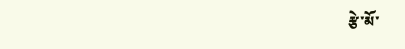རྩེ་མོ་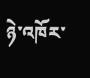ཉེ་འཁོར་